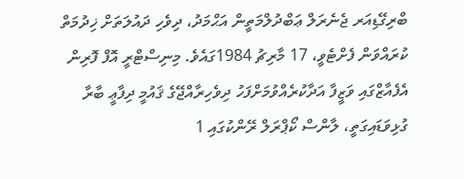ބްރިގޭޑިއަރ ޖެނެރަލް ޢަބްދުލްމަތީން އަޙްމަދު، ދިވެހި ދައުލަތަށް ޚިދުމަތް ކުރައްވަން ފެށްޓެވީ، 17 މާރިޗު 1984ގައެވެ. މިނިސްޓްރީ އޮފް ފޮރިން އެފެއާޒްގައި ވަޒީފާ އަދާކުރެއްވުމަށްފަހު ދިވެހިރާއްޖޭގެ ޤައުމީ ދިފާޢީ ބާރާ ގުޅިވަޑައިގަތީ، ލާންސް ކޯޕްރަލް ރޭންކުގައި 1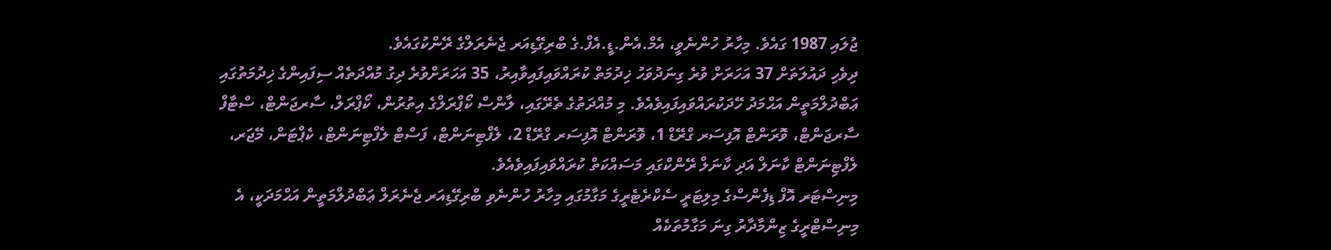ޖުލައި 1987 ގައެވެ. މިހާރު ހުންނެވީ، އެމް.އެން.ޑީ.އެފް.ގެ ބްރިގޭޑިއަރ ޖެނެރަލްގެ ރޭންކުގައެވެ.
ދިވެހި ދައުލަތަށް 37 އަހަރަށް ވުރެ ގިނަދުވަހު ޚިދުމަތް ކުރައްވައިފައިވާއިރު، 35 އަހަރަށްވުރެ ދިގު މުއްދަތެއް ސިފައިންގެ ޚިދުމަތުގައި ޢަބްދުލްމަތީން އަޙްމަދު ހޭދަކުރައްވައިފައިވެއެވެ. މި މުއްދަތުގެ ތެރޭގައި، ލާންސް ކޯޕްރަލްގެ އިތުރުން، ކޯޕްރަލް، ސާރޖަންޓް، ސްޓާފް ސާރޖަންޓް، ވޮރަންޓް އޮފިސަރ ގްރޭޑް 1، ވޮރަންޓް އޮފިސަރ ގްރޭޑް 2، ލެފްޓިނަންޓް، ފަސްޓް ލެފްޓިނަންޓް، ކެޕްޓަން، މޭޖަރ، ލެފްޓިނަންޓް ކާނަލް އަދި ކާނަލް ރޭންކްގައި މަސައްކަތް ކުރައްވައިފައިވެއެވެ.
މިނިސްޓަރ އޮފް ޑިފެންސްގެ މިލިޓަރީ ސެކްރެޓެރީގެ މަގާމުގައި މިހާރު ހުންނެވި ބްރިގޭޑިއަރ ޖެނެރަލް ޢަބްދުލްމަތީން އަޙްމަދަކީ، އެ މިނިސްޓްރީގެ ޒިންމާދާރު ގިނަ މަގާމުތަކެއް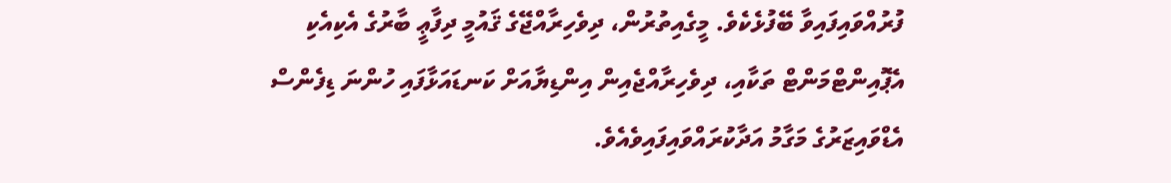ފުރުއްވައިފައިވާ ބޭފުޅެކެވެ. މީގެއިތުރުން، ދިވެހިރާއްޖޭގެ ޤައުމީ ދިފާޢީ ބާރުގެ އެކިއެކި އެޕޮއިންޓްމަންޓް ތަކާއި، ދިވެހިރާއްޖެއިން އިންޑިޔާއަށް ކަނޑައަޅާފައި ހުންނަ ޑިފެންސް އެޑްވައިޒަރުގެ މަގާމު އަދާކުރައްވައިފައިވެއެވެ.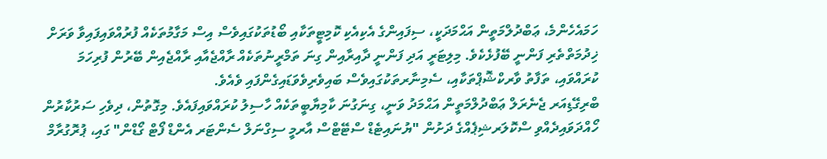ހަމައެހެންމެ، ޢަބްދުލްމަތީން އަޙްމަދަކީ، ސިފައިންގެ އެކިއެކި ކޮމިޓީތަކާއި ބޯޑުތަކުގައިވެސް އިސް މަގާމުތަކެއް ފުރުއްވައިފައިވާ ވަރަށް ޚިދުމަތްތެރި ފަންނީ ބޭފުޅެކެވެ. މިލިޓަރީ އަދި ފަންނީ ދާއިރާއިން ގިނަ ތަމްރީނުތަކެއް ރާއްޖެއާއި ރާއްޖެއިން ބޭރުން ފުރިހަމަ ކުރައްވައި، ތަފާތު ވާރކްޝޮޕްތަކާއި، ސެމިނާރތަކުގައިވެސް ބައިވެރިވެވަޑައިގެންފައި ވެއެވެ.
ބްރިގޭޑިއަރ ޖެނެރަލް ޢަބްދުލްމަތީން އަޙްމަދު ވަނީ، ގިނަގުނަ ކާމިޔާބީތަކެއް ހާސިލު ކުރައްވައިފައެވެ. މިގޮތުން، ދިވެހި ސަރުކާރުން ހޯއްދަވައިދެއްވި ސްކޮލަރޝިޕެއްގެ ދަށުން "ޔުނައިޓެޑް ސްޓޭޓްސް އާރމީ ސިގްނަލް ސެންޓަރ އެންޑް ފޯޓް ގޯޑްން" ގައި، ޕުރޮގުރާމް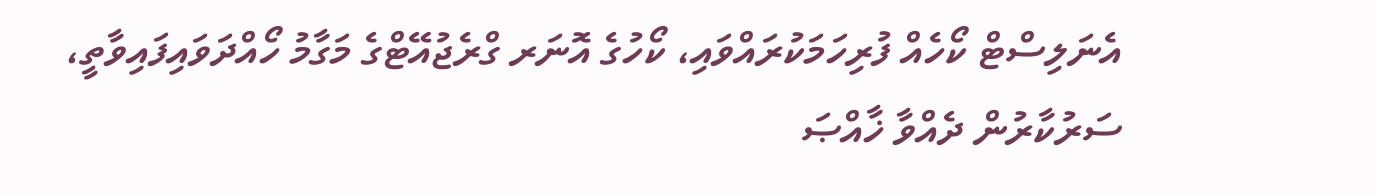އެނަލިސްޓް ކޯހެއް ފުރިހަމަކުރައްވައި، ކޯހުގެ އޮނަރ ގްރެޖުއޭޓްގެ މަގާމު ހޯއްދަވައިފައިވާތީ، ސަރުކާރުން ދެއްވާ ޚާއްޞަ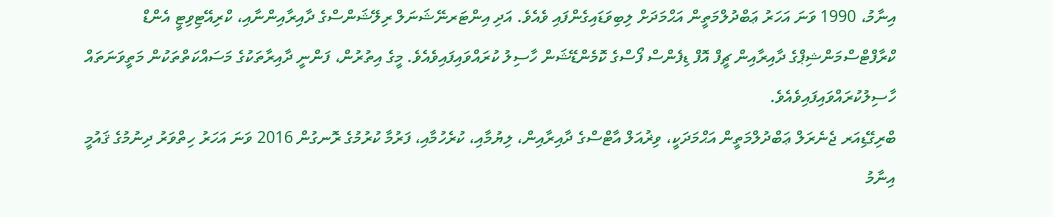އިނާމު، 1990 ވަނަ އަހަރު ޢަބްދުލްމަތީން އަޙްމަދަށް ލިބިވަޑައިގެންފައި ވެއެވެ. އަދި އިންޓަރނޭޝަނަލް ރިލޭޝަންސްގެ ދާއިރާއިންނާއި، ކްރިއޭޓިވިޓީ އެންޑް ކްރާފްޓްސްމަންޝިޕްގެ ދާއިރާއިން ޗީފް އޮފް ޑިފެންސް ފޯސްގެ ކޮމެންޑޭޝަން ހާސިލު ކުރައްވައިފައިވެއެވެ. މީގެ އިތުރުން، ފަންނީ ދާއިރާތަކުގެ މަސައްކަތްތަކުން މަތީވަނަތައް ހާސިލުކުރައްވައިފައިވެއެވެ.
ބްރިގޭޑިއަރ ޖެނެރަލް ޢަބްދުލްމަތީން އަޙްމަދަކީ، ވިޜުއަލް އާޓްސްގެ ދާއިރާއިން، ލިޔުމާއި، ކުރެހުމާއި، ފަރުމާ ކުރުމުގެ ރޮނގުން 2016 ވަނަ އަހަރު ހިތްވަރު ދިނުމުގެ ޤައުމީ އިނާމު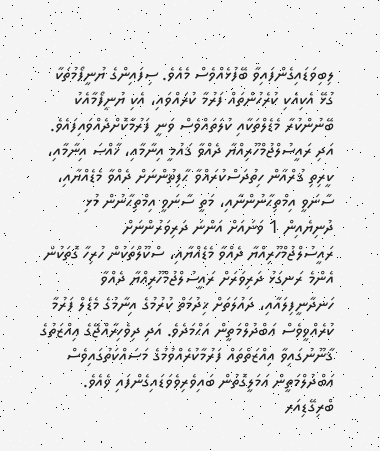ލިބިވަޑައިގެންފައިވާ ބޭފުޅެއްވެސް މެއެވެ. ސިފައިންގެ ޔުނީފޯމުތަކާ ގުޅޭ އެކިއެކި ކުރެހުންތައް ފަރުމާ ކުރައްވައި، އެކި ޔުނީފޯމާއެކު ބޭނުންކުރާ މެޑެލްތަކާއި ކުލަތައްވެސް ވަނީ ފަރުމާކޮށްދެއްވައިފައެވެ. އަދި ރައީސުލްޖުމްހޫރިއްޔާ ދެއްވާ ޤައުމީ އިނާމާއި، ޚާއްޞަ އިނާމާއި، ކީރިތި ޤުރްއާން ހިތުދަސްކުރައްވާ ޙާފިޡުންނަށް ދެއްވާ މެޑެއްޔާއި، ސާނަވީ އިމްތިޙާނުންނާއި، މަތީ ސާނަވީ އިމްތިޙާނުން މުޅި ދުނިޔެއިން 1 ވަނައަށް އަންނަ ދަރިވަރުންނަށް ރައީސުލްޖުމްހޫރިއްޔާ ދެއްވާ މެޑެއްޔާއި، ސްކޫލްތަކުން ހުރިހާ ގޮތަކުން އެންމެ ރަނގަޅު ދަރިވަރަށް ރައީސުލްޖުމްހޫރިއްޔާ ދެއްވާ ހަނދާނީފިލައާއި، ދައުލަތަށް ޚިދުމަތް ކުރުމުގެ އިނާމުގެ މެޑެލް ފަރުމާ ކުރެއްވީވެސް ޢަބްދުލްމަތީން އަޙްމަދެވެ. އަދި ދިވެހިރާއްޖޭގެ ޢިއްޒަތުގެ ޤާނޫނުގައިވާ ޢިއްޒަތްތައް ފަރުމާކުރެއްވުމުގެ މަސައްކަތުގައިވެސް ޢަބްދުލްމަތީން ޢަމަލީގޮތުން ބައިވެރިވެވަޑައިގެންފައި ވެއެވެ.
ބްރިގޭޑިއަރ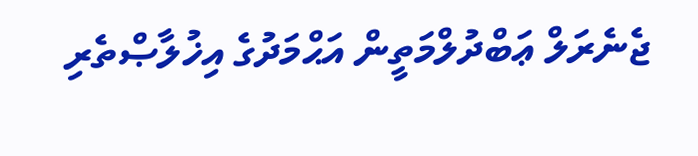ޖެނެރަލް ޢަބްދުލްމަތީން އަޙްމަދުގެ އިޚުލާޞްތެރި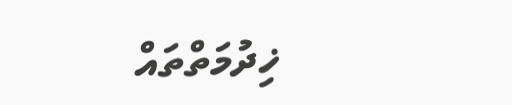ޚިދުމަތްތައް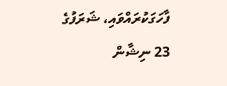ފާހަގަކުރައްވައި، ޝަރަފުގެ 23 ނިޝާން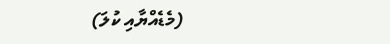(މެޑެއްޔާއި ކުލަ)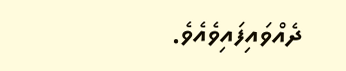ދެއްވައިފައިވެއެވެ.